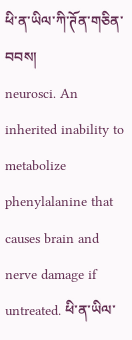ཕི་ན་ཡིལ་ཀི་ཊོན་གཅིན་བབས།
neurosci. An inherited inability to metabolize phenylalanine that causes brain and nerve damage if untreated. ཕི་ན་ཡིལ་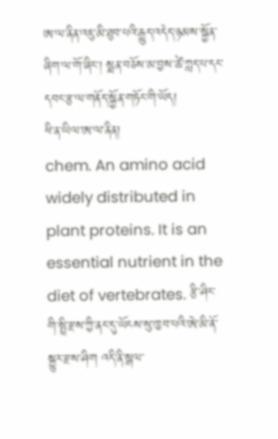ཨ་ལ་ནིན་འཇུ་མི་ཐུབ་པའི་རྒྱུད་འདེད་ཉམས་སྐྱོན་ཞིག་ལ་གོ་ཞིང་། སྨན་བཅོས་མ་བྱས་ཚེ་ཀླད་པ་དང་དབང་རྩ་ལ་གནོད་སྐྱོན་གཏོང་གི་ཡོད།
ཕི་ན་ཡིལ་ཨ་ལ་ནིན།
chem. An amino acid widely distributed in plant proteins. It is an essential nutrient in the diet of vertebrates. རྩི་ཤིང་གི་སྤྲི་རྫས་ཀྱི་ནང་དུ་ཡོངས་སུ་ཁྱབ་པའི་ཨེ་མི་ནོ་སྐྱུར་རྫས་ཤིག འདི་ནི་སྒལ་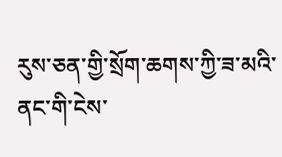རུས་ཅན་གྱི་སྲོག་ཆགས་ཀྱི་ཟ་མའི་ནང་གི་ངེས་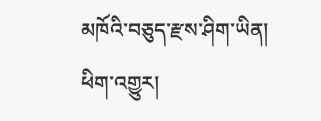མཁོའི་བཅུད་རྫས་ཤིག་ཡིན།
ཕིག་འགྱུར།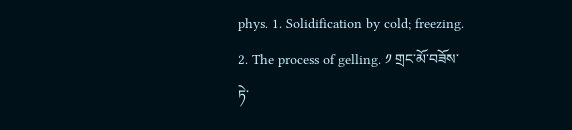phys. 1. Solidification by cold; freezing. 2. The process of gelling. ༡ གྲང་མོ་བཟོས་ཏེ་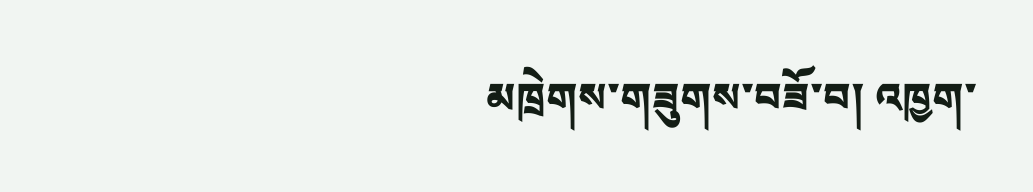མཁྲེགས་གཟུགས་བཟོ་བ། འཁྱག་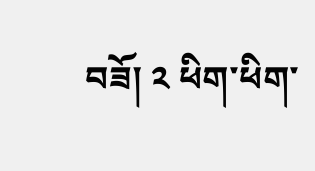བཟོ། ༢ ཕིག་ཕིག་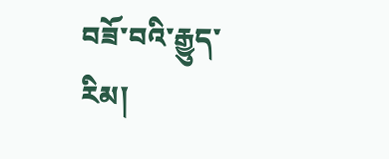བཟོ་བའི་རྒྱུད་རིམ།